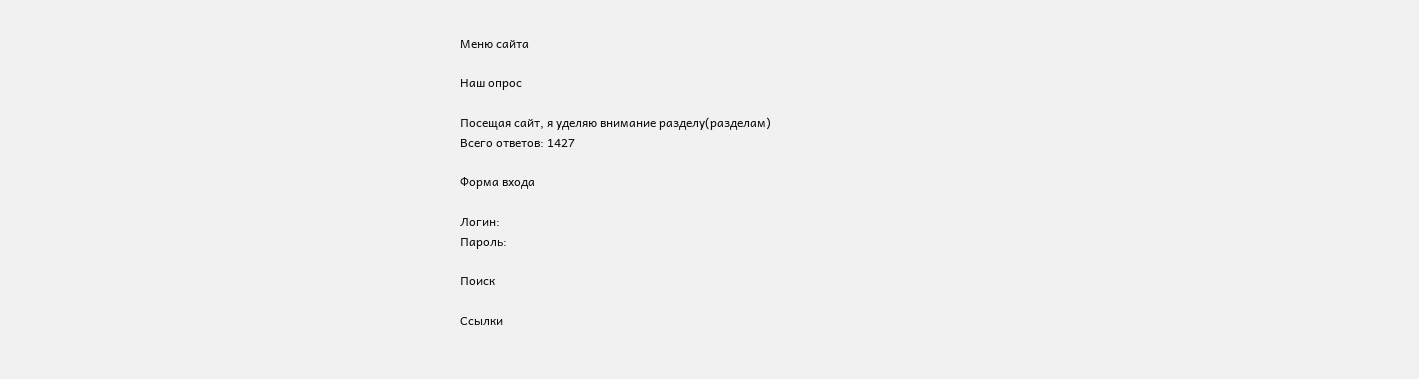Меню сайта

Наш опрос

Посещая сайт, я уделяю внимание разделу(разделам)
Всего ответов: 1427

Форма входа

Логин:
Пароль:

Поиск

Ссылки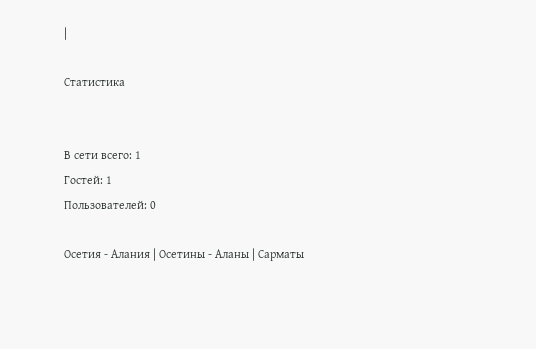|

Статистика


В сети всего: 1
Гостей: 1
Пользователей: 0

Осетия - Алания | Осетины - Аланы | Сарматы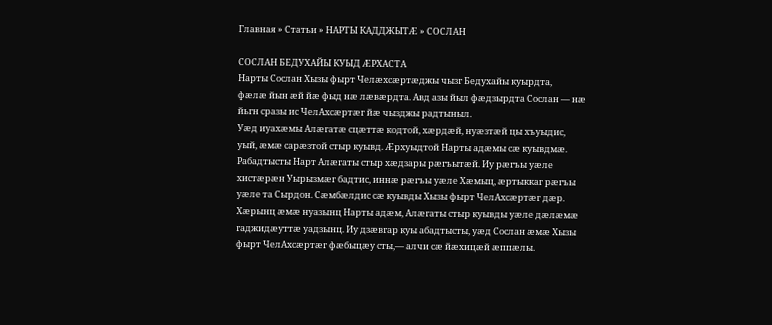Главная » Статьи » НАРТЫ КАДДЖЫТÆ » СОСЛАН

СОСЛАН БЕДУХАЙЫ КУЫД ÆРХАСТА
Нарты Сослан Хызы фырт Челæхсæртæджы чызг Бедухайы куырдта,
фæлæ йын æй йæ фыд нæ лæвæрдта. Авд азы йыл фæдзырдта Сослан — нæ
йьгн сразы ис ЧелАхсæртæг йæ чызджы радтыныл.
Уæд иуахæмы Алæгатæ сцæттæ кодтой, хæрдæй, нуæзтæй цы хъуыдис,
уый, æмæ сарæзтой стыр куывд. Æрхуыдтой Нарты адæмы сæ куывдмæ.
Рабадтысты Нарт Алæгаты стыр хæдзары рæгъытæй. Иу рæгъы уæле
хистæрæн Уырызмæг бадтис, иннæ рæгъы уæле Хæмыц, æртыккаг рæгъы
уæле та Сырдон. Сæмбæлдис сæ куывды Хызы фырт ЧелАхсæртæг дæр.
Хæрынц æмæ нуазынц Нарты адæм, Алæгаты стыр куывды уæле дæлæмæ
гаджидæуттæ уадзынц. Иу дзæвгар куы абадтысты, уæд Сослан æмæ Хызы
фырт ЧелАхсæртæг фæбыцæу сты,— алчи сæ йæхицæй æппæлы.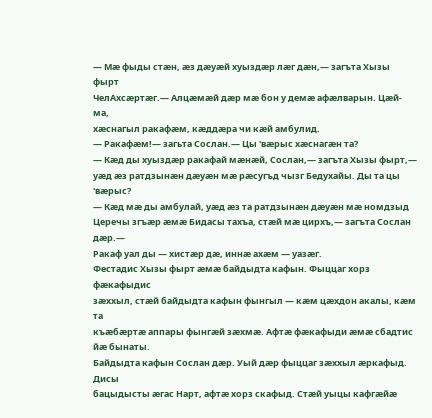— Мæ фыды стæн, æз дæуæй хуыздæр лæг дæн,— загъта Хызы фырт
ЧелАхсæртæг.— Алцæмæй дæр мæ бон у демæ афæлварын. Цæй-ма,
хæснагыл ракафæм, кæддæра чи кæй амбулид.
— Ракафæм!— загьта Сослан.— Цы 'вæрыс хæснагæн та?
— Кæд ды хуыздæр ракафай мæнæй, Сослан,— загъта Хызы фырт,—
уæд æз ратдзынæн дæуæн мæ рæсугъд чызг Бедухайы. Ды та цы 'вæрыс?
— Кæд мæ ды амбулай, уæд æз та ратдзынæн дæуæн мæ номдзыд
Церечы згъæр æмæ Бидасы тахъа, стæй мæ цирхъ,— загъта Сослан дæр.—
Ракаф уал ды — хистæр дæ, иннæ ахæм — уазæг.
Фестадис Хызы фырт æмæ байдыдта кафын. Фыццаг хорз фæкафыдис
зæххыл, стæй байдыдта кафын фынгыл — кæм цæхдон акалы, кæм та
къæбæртæ аппары фынгæй зæхмæ. Афтæ фæкафыди æмæ сбадтис йæ бынаты.
Байдыдта кафын Сослан дæр. Уый дæр фыццаг зæххыл æркафыд. Дисы
бацыдысты æгас Нарт, афтæ хорз скафыд. Стæй уыцы кафгæйæ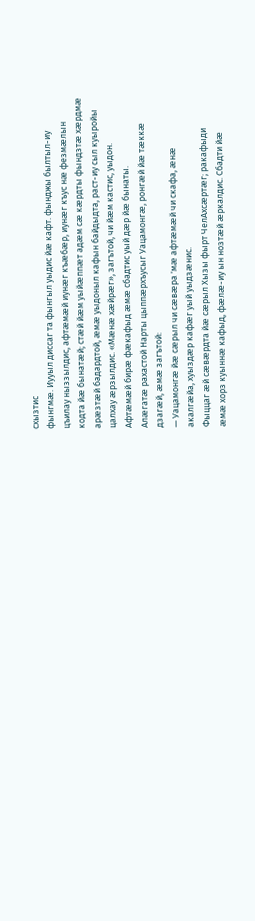схызтис
фынгмæ. Иууыл диссаг та фынгыл уыдис йæ кафт. фынджы былтыл-иу
цъилау ныззылдис, афтæмæй иунæг къæбæр, иунæг къус нæ фезмæлын
кодта йæ бынатæй; стæй йæм уыйæппæт адæм сæ кæрдты фындзтæ хæрдмæ
арæзтæй бадардтой, æмæ уыдоныл кафын байдыдта, раст-иу сыл куыройы
цалхау æрзылдис. «Мæнæ хæйрæг», загътой, чи йæм кастис, уыдон.
Афтæмæй бирæ фæкафыд æмæ сбадтис уый дæр йæ бынаты.
Алæгатæ рахастой Нарты цыппæрхъусыг Уацамонгæ, ронгæй йæ тæккæ
дзагæй, æмæ загътой:
— Уацамонгæ йæ сæрыл чи сæвæра 'мæ афтæмæй чи скафа, æнæ
акалгæйа, хуыздæр кафæг уый уыдзæнис.
Фыццаг æй сæвæрдта йæ сæрыл Хызы фырт ЧелАхсæртæг; ракафыди
æмæ хорз куыннæ кафыд, фæлæ-иу ын нозтæй æркалдис. Сбадти йæ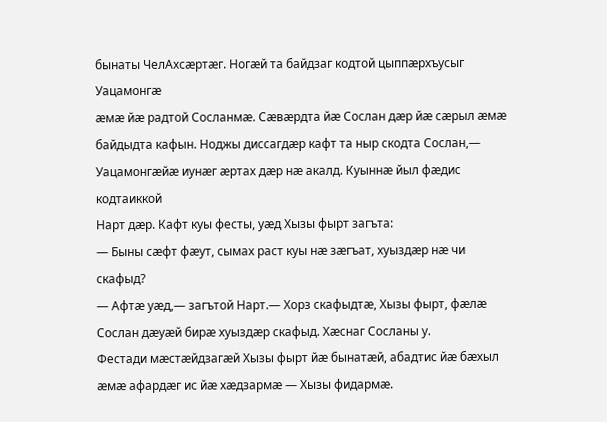бынаты ЧелАхсæртæг. Ногæй та байдзаг кодтой цыппæрхъусыг Уацамонгæ
æмæ йæ радтой Сосланмæ. Сæвæрдта йæ Сослан дæр йæ сæрыл æмæ
байдыдта кафын. Ноджы диссагдæр кафт та ныр скодта Сослан,—
Уацамонгæйæ иунæг æртах дæр нæ акалд. Куыннæ йыл фæдис кодтаиккой
Нарт дæр. Кафт куы фесты, уæд Хызы фырт загъта:
— Быны сæфт фæут, сымах раст куы нæ зæгъат, хуыздæр нæ чи
скафыд?
— Афтæ уæд,— загътой Нарт.— Хорз скафыдтæ, Хызы фырт, фæлæ
Сослан дæуæй бирæ хуыздæр скафыд. Хæснаг Сосланы у.
Фестади мæстæйдзагæй Хызы фырт йæ бынатæй, абадтис йæ бæхыл
æмæ афардæг ис йæ хæдзармæ — Хызы фидармæ.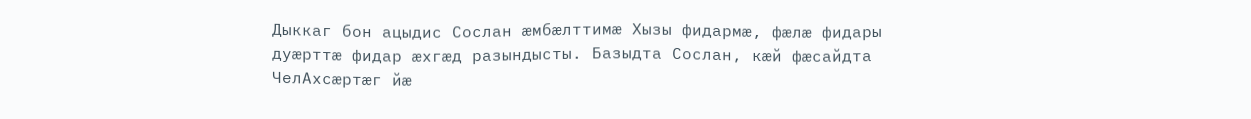Дыккаг бон ацыдис Сослан æмбæлттимæ Хызы фидармæ, фæлæ фидары
дуæрттæ фидар æхгæд разындысты. Базыдта Сослан, кæй фæсайдта
ЧелАхсæртæг йæ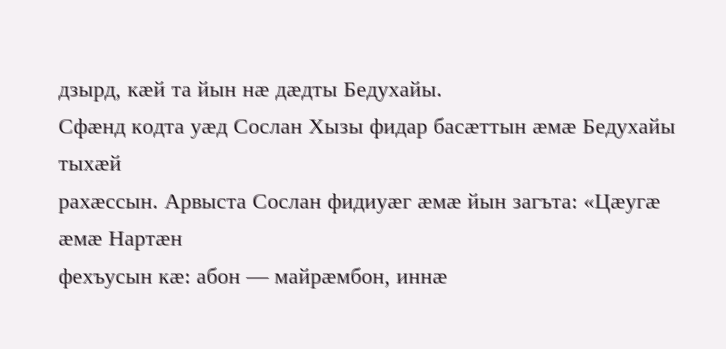дзырд, кæй та йын нæ дæдты Бедухайы.
Сфæнд кодта уæд Сослан Хызы фидар басæттын æмæ Бедухайы тыхæй
рахæссын. Арвыста Сослан фидиуæг æмæ йын загъта: «Цæугæ æмæ Нартæн
фехъусын кæ: абон — майрæмбон, иннæ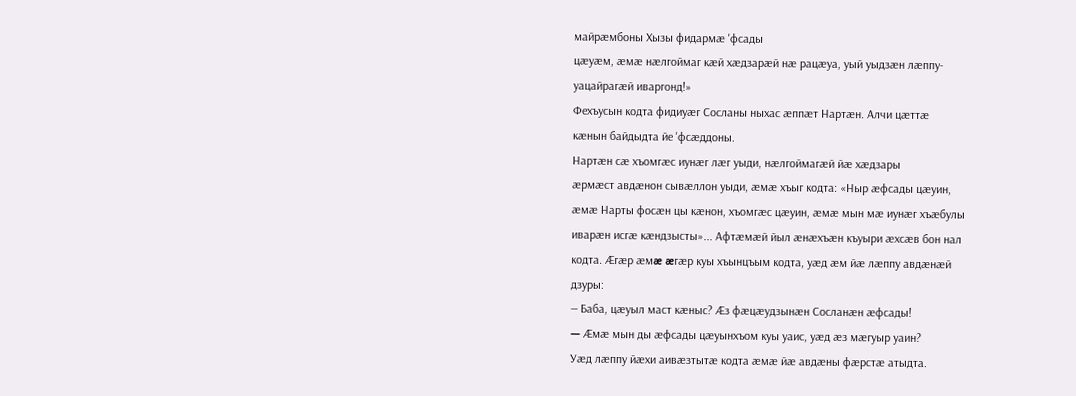майрæмбоны Хызы фидармæ 'фсады
цæуæм, æмæ нæлгоймаг кæй хæдзарæй нæ рацæуа, уый уыдзæн лæппу-
уацайрагæй иваргонд!»
Фехъусын кодта фидиуæг Сосланы ныхас æппæт Нартæн. Алчи цæттæ
кæнын байдыдта йе 'фсæддоны.
Нартæн сæ хъомгæс иунæг лæг уыди, нæлгоймагæй йæ хæдзары
æрмæст авдæнон сывæллон уыди, æмæ хъыг кодта: «Ныр æфсады цæуин,
æмæ Нарты фосæн цы кæнон, хъомгæс цæуин, æмæ мын мæ иунæг хъæбулы
иварæн исгæ кæндзысты»... Афтæмæй йыл æнæхъæн къуыри æхсæв бон нал
кодта. Æгæр æмæ æгæр куы хъынцъым кодта, уæд æм йæ лæппу авдæнæй
дзуры:
— Баба, цæуыл маст кæныс? Æз фæцæудзынæн Сосланæн æфсады!
— Æмæ мын ды æфсады цæуынхъом куы уаис, уæд æз мæгуыр уаин?
Уæд лæппу йæхи аивæзтытæ кодта æмæ йæ авдæны фæрстæ атыдта.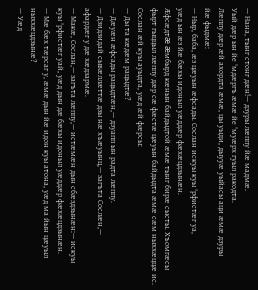— Нана, тынг стонг дæн!— дзуры лæппу йæ мадмæ.
Уый дæр ын йе 'мдæргъ æмæ йе 'муæрх гуыл ракодта.
Лæппу дæр æй ахордта æмæ, цы уыди, дыууæ уыйасы аци æмæ дзуры
йæ фыдмæ:
— Ныр, баба, æз цæуын æфсады. Сослан искуы куы 'рфистæг уа,
уæд ын æз йæ бæхы идоныл уæддæр фæхæцдзынæн.
Æфсæдтæ æмбырд кæнын байдыдтой æмæ тынг бирæ сысты. Хъомгæсы
фырт гыццыл лæппу дæр сæ фæстæ цæуын байдыдта æмæ сæм ныххæццæ ис.
Сослан æй куы ауыдта, уæд æй фæрсы:
— Ды та кæдæм рацыдтæ?
— Дæуæн æфсады рацыдтæн,— дзуапп ын радта лæппу.
— Дзидзидай сывæллæттæ дзы нæ хъæуынц,— загъта Сослæн,—
афардæг у дæ хæдзармæ.
— Макæ, Сослан,— загъта лæппу,— истæмæн дын сбæздзынæн:— искуы
куы 'рфистæг уай, уæд дын дæ бæхы идоныл уæддæр фæхæцдзынæн.
— Мæ бæх тæрсаг у, æмæ дын йæ идон куы атона, уæд ма йын цæуыл
ныххæцдзынæ?
— Уæд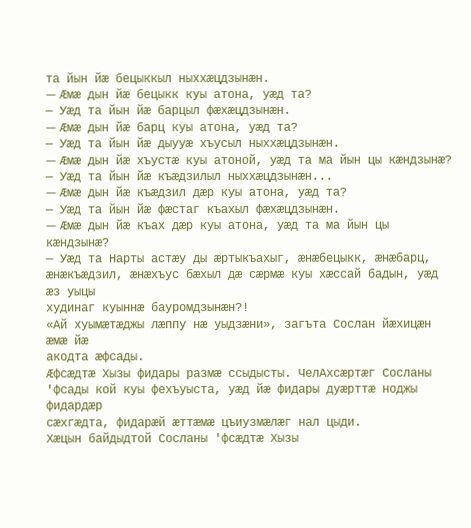та йын йæ бецыккыл ныххæцдзынæн.
— Æмæ дын йæ бецыкк куы атона, уæд та?
— Уæд та йын йæ барцыл фæхæцдзынæн.
— Æмæ дын йæ барц куы атона, уæд та?
— Уæд та йын йæ дыууæ хъусыл ныххæцдзынæн.
— Æмæ дын йæ хъустæ куы атоной, уæд та ма йын цы кæндзынæ?
— Уæд та йын йæ къæдзилыл ныххæцдзынæн...
— Æмæ дын йæ къæдзил дæр куы атона, уæд та?
— Уæд та йын йæ фæстаг къахыл фæхæцдзынæн.
— Æмæ дын йæ къах дæр куы атона, уæд та ма йын цы кæндзынæ?
— Уæд та Нарты астæу ды æртыкъахыг, æнæбецыкк, æнæбарц,
æнæкъæдзил, æнæхъус бæхыл дæ сæрмæ куы хæссай бадын, уæд æз уыцы
худинаг куыннæ бауромдзынæн?!
«Ай хуымæтæджы лæппу нæ уыдзæни», загъта Сослан йæхицæн æмæ йæ
акодта æфсады.
Æфсæдтæ Хызы фидары размæ ссыдысты. ЧелАхсæртæг Сосланы
'фсады кой куы фехъуыста, уæд йæ фидары дуæрттæ ноджы фидардæр
сæхгæдта, фидарæй æттæмæ цъиузмæлæг нал цыди.
Хæцын байдыдтой Сосланы 'фсæдтæ Хызы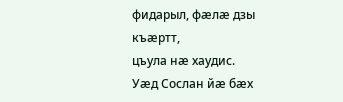фидарыл, фæлæ дзы къæртт,
цъула нæ хаудис.
Уæд Сослан йæ бæх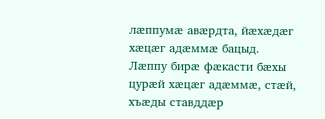лæппумæ авæрдта, йæхæдæг хæцæг адæммæ бацыд.
Лæппу бирæ фæкасти бæхы цурæй хæцæг адæммæ, стæй, хъæды ставддæр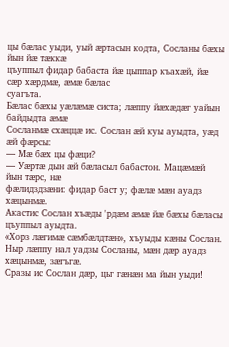цы бæлас уыди, уый æртасын кодта, Сосланы бæхы йын йæ тæккæ
цъуппыл фидар бабаста йæ цыппар къахæй, йæ сæр хæрдмæ, æмæ бæлас
суагъта.
Бæлас бæхы уæлæмæ систа; лæппу йæхæдæг уайын байдыдта æмæ
Сосланмæ схæццæ ис. Сослан æй куы ауыдта, уæд æй фæрсы:
— Мæ бæх цы фæци?
— Уæртæ дын æй бæласыл бабастон. Мацæмæй йын тæрс, нæ
фæлидздзæни: фидар баст у; фæлæ мæн ауадз хæцынмæ.
Акастис Сослан хъæды 'рдæм æмæ йæ бæхы бæласы цъуппыл ауыдта.
«Хорз лæгимæ сæмбæлдтæн», хъуыды кæны Сослан.
Ныр лæппу нал уадзы Сосланы, мæн дæр ауадз хæцынмæ, зæгъгæ.
Сразы ис Сослан дæр, цьг гæнæн ма йын уыди!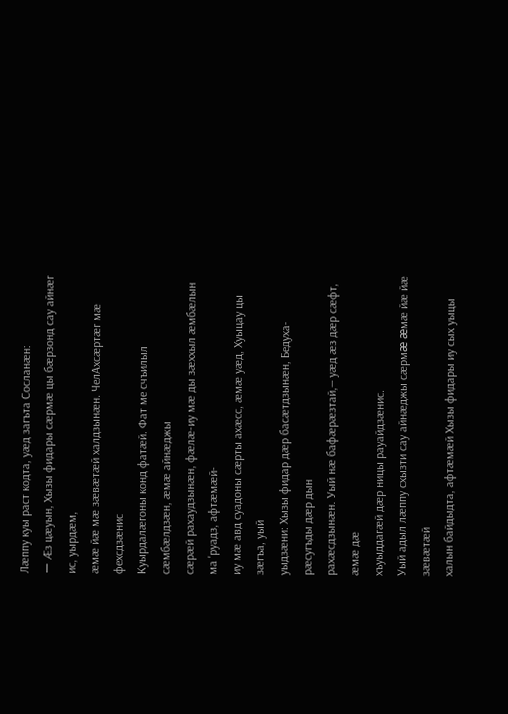Лæппу куы раст кодта, уæд загъта Сосланæн:
— Æз цæуын, Хызы фидары сæрмæ цы бæрзонд сау айнæг ис, уырдæм,
æмæ йæ мæ зæвæтæй халдзынæн. ЧелАхсæртæг мæ фехсдзæнис
Куырдалæгоны конд фатæй. Фат ме счъилыл сæмбæлдзæн, æмæ айнæджы
сæрæй рахаудзынæн, фæлæ-иу мæ ды зæххыл æмбæлын ма 'руадз, афтæмæй-
иу мæ авд суадоны сæрты ахæсс, æмæ уæд, Хуыцау цы зæгъа, уый
уыдзæни: Хызы фидар дæр басæтдзынæн, Бедуха-рæсугъды дæр дын
рахæсдзынæн. Уый нæ бафæрæзтай,— уæд æз дæр сæфт, æмæ дæ
хъуыддагæй дæр ницы рауайдзæнис.
Уый адыл лæппу схызти сау айнæджы сæрмæ æмæ йæ йæ зæвæтæй
халын байдыдта, афтæмæй Хызы фидары иу сых уыцы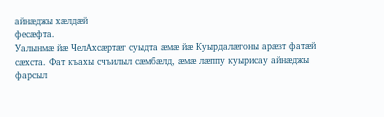айнæджы хæлдæй
фесæфта.
Уалынмæ йæ ЧелАхсæртæг суыдта æмæ йæ Куырдалæгоны арæзт фатæй
сæхста. Фат къахы счъилыл сæмбæлд, æмæ лæппу куырисау айнæджы
фарсыл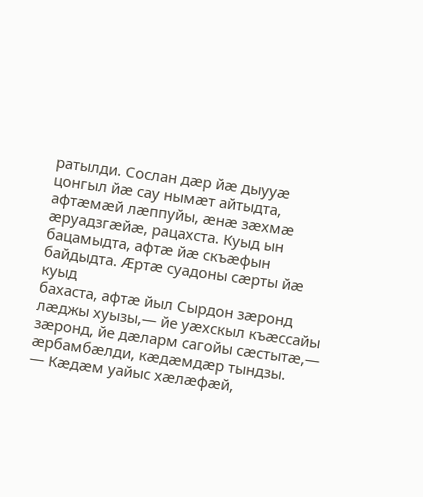ратылди. Сослан дæр йæ дыууæ цонгыл йæ сау нымæт айтыдта,
афтæмæй лæппуйы, æнæ зæхмæ æруадзгæйæ, рацахста. Куыд ын
бацамыдта, афтæ йæ скъæфын байдыдта. Æртæ суадоны сæрты йæ куыд
бахаста, афтæ йыл Сырдон зæронд лæджы хуызы,— йе уæхскыл къæссайы
зæронд, йе дæларм сагойы сæстытæ,— æрбамбæлди, кæдæмдæр тындзы.
— Кæдæм уайыс хæлæфæй,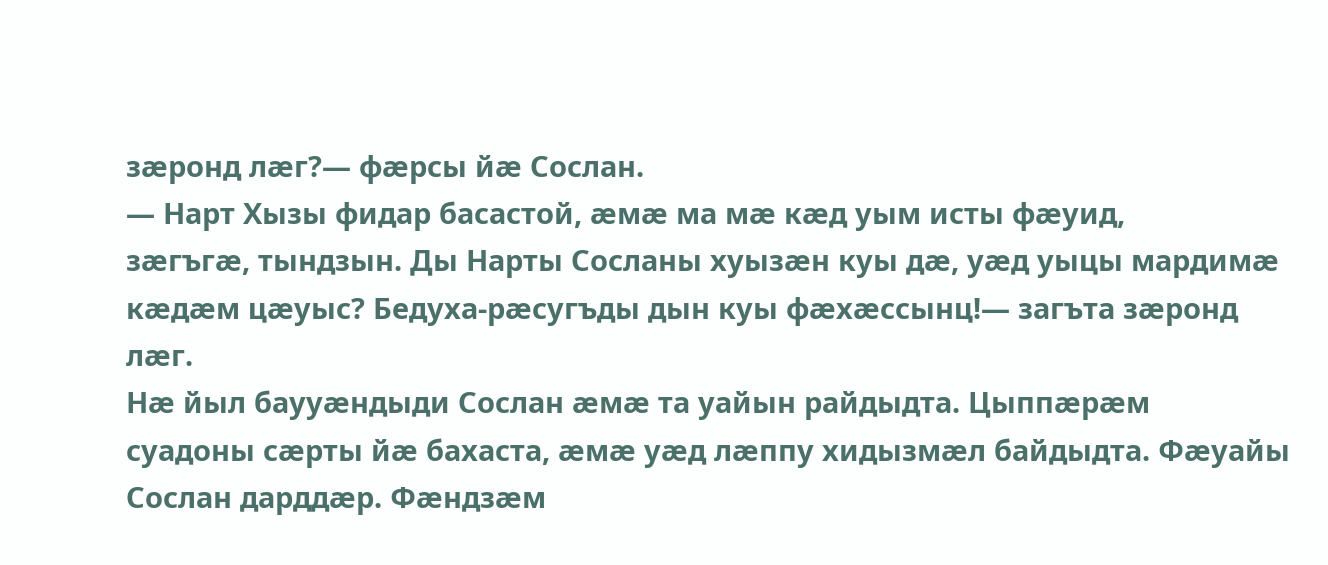зæронд лæг?— фæрсы йæ Сослан.
— Нарт Хызы фидар басастой, æмæ ма мæ кæд уым исты фæуид,
зæгъгæ, тындзын. Ды Нарты Сосланы хуызæн куы дæ, уæд уыцы мардимæ
кæдæм цæуыс? Бедуха-рæсугъды дын куы фæхæссынц!— загъта зæронд
лæг.
Нæ йыл баууæндыди Сослан æмæ та уайын райдыдта. Цыппæрæм
суадоны сæрты йæ бахаста, æмæ уæд лæппу хидызмæл байдыдта. Фæуайы
Сослан дарддæр. Фæндзæм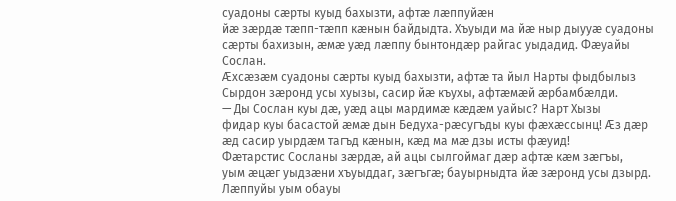суадоны сæрты куыд бахызти, афтæ лæппуйæн
йæ зæрдæ тæпп-тæпп кæнын байдыдта. Хъуыди ма йæ ныр дыууæ суадоны
сæрты бахизын, æмæ уæд лæппу бынтондæр райгас уыдадид. Фæуайы
Сослан.
Æхсæзæм суадоны сæрты куыд бахызти, афтæ та йыл Нарты фыдбылыз
Сырдон зæронд усы хуызы, сасир йæ къухы, афтæмæй æрбамбæлди.
— Ды Сослан куы дæ, уæд ацы мардимæ кæдæм уайыс? Нарт Хызы
фидар куы басастой æмæ дын Бедуха-рæсугъды куы фæхæссынц! Æз дæр
æд сасир уырдæм тагъд кæнын, кæд ма мæ дзы исты фæуид!
Фæтарстис Сосланы зæрдæ, ай ацы сылгоймаг дæр афтæ кæм зæгъы,
уым æцæг уыдзæни хъуыддаг, зæгъгæ; бауырныдта йæ зæронд усы дзырд.
Лæппуйы уым обауы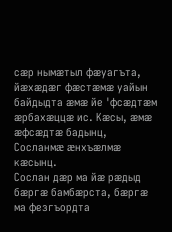сæр нымæтыл фæуагъта, йæхæдæг фæстæмæ уайын
байдыдта æмæ йе 'фсæдтæм æрбахæццæ ис. Кæсы, æмæ æфсæдтæ бадынц,
Сосланмæ æнхъæлмæ кæсынц.
Сослан дæр ма йæ рæдыд бæргæ бамбæрста, бæргæ ма фезгъордта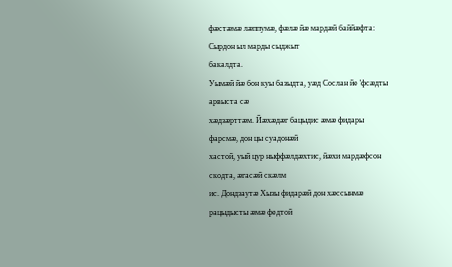фæстæмæ лæппумæ, фæлæ йæ мардæй баййæфта: Сырдон ыл марды сыджыт
бакалдта.
Уымæй йæ бон куы базыдта, уæд Сослан йе 'фсæдты арвыста сæ
хæдзæрттæм. Йæхæдæг бацыдис æмæ фидары фарсмæ, дон цы суадонæй
хастой, уый цур ныффæлдæхтис, йæхи мардæфсон скодта, æгасæй скæлм
ис. Дондзаутæ Хызы фидарæй дон хæссынмæ рацыдысты æмæ федтой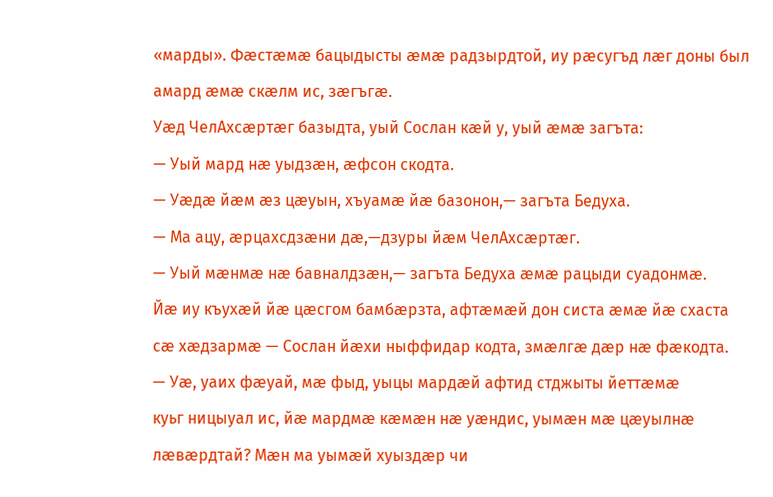«марды». Фæстæмæ бацыдысты æмæ радзырдтой, иу рæсугъд лæг доны был
амард æмæ скæлм ис, зæгъгæ.
Уæд ЧелАхсæртæг базыдта, уый Сослан кæй у, уый æмæ загъта:
— Уый мард нæ уыдзæн, æфсон скодта.
— Уæдæ йæм æз цæуын, хъуамæ йæ базонон,— загъта Бедуха.
— Ма ацу, æрцахсдзæни дæ,—дзуры йæм ЧелАхсæртæг.
— Уый мæнмæ нæ бавналдзæн,— загъта Бедуха æмæ рацыди суадонмæ.
Йæ иу къухæй йæ цæсгом бамбæрзта, афтæмæй дон систа æмæ йæ схаста
сæ хæдзармæ — Сослан йæхи ныффидар кодта, змæлгæ дæр нæ фæкодта.
— Уæ, уаих фæуай, мæ фыд, уыцы мардæй афтид стджыты йеттæмæ
куьг ницыуал ис, йæ мардмæ кæмæн нæ уæндис, уымæн мæ цæуылнæ
лæвæрдтай? Мæн ма уымæй хуыздæр чи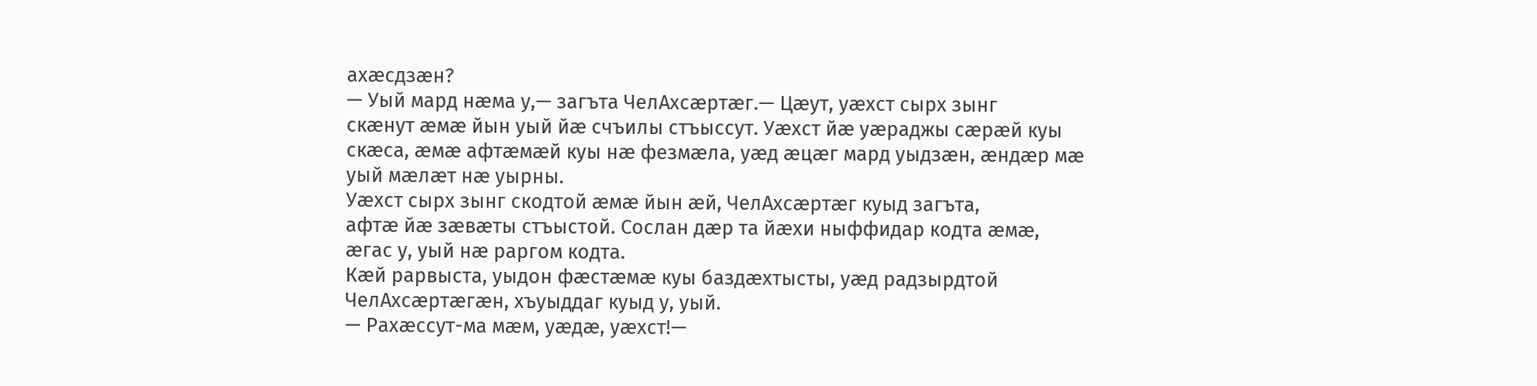ахæсдзæн?
— Уый мард нæма у,— загъта ЧелАхсæртæг.— Цæут, уæхст сырх зынг
скæнут æмæ йын уый йæ счъилы стъыссут. Уæхст йæ уæраджы сæрæй куы
скæса, æмæ афтæмæй куы нæ фезмæла, уæд æцæг мард уыдзæн, æндæр мæ
уый мæлæт нæ уырны.
Уæхст сырх зынг скодтой æмæ йын æй, ЧелАхсæртæг куыд загъта,
афтæ йæ зæвæты стъыстой. Сослан дæр та йæхи ныффидар кодта æмæ,
æгас у, уый нæ раргом кодта.
Кæй рарвыста, уыдон фæстæмæ куы баздæхтысты, уæд радзырдтой
ЧелАхсæртæгæн, хъуыддаг куыд у, уый.
— Рахæссут-ма мæм, уæдæ, уæхст!—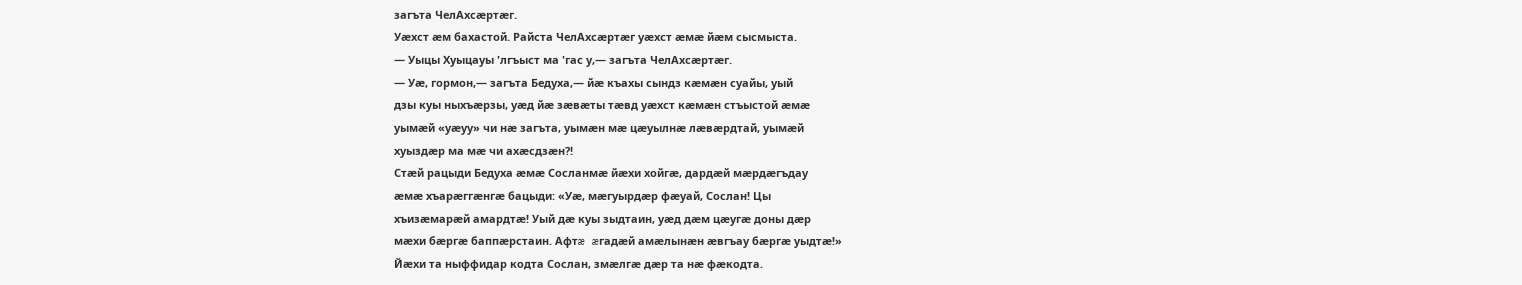загъта ЧелАхсæртæг.
Уæхст æм бахастой. Райста ЧелАхсæртæг уæхст æмæ йæм сысмыста.
— Уыцы Хуыцауы 'лгъыст ма 'гас у,— загъта ЧелАхсæртæг.
— Уæ, гормон,— загъта Бедуха,— йæ къахы сындз кæмæн суайы, уый
дзы куы ныхъæрзы, уæд йæ зæвæты тæвд уæхст кæмæн стъыстой æмæ
уымæй «уæуу» чи нæ загъта, уымæн мæ цæуылнæ лæвæрдтай, уымæй
хуыздæр ма мæ чи ахæсдзæн?!
Стæй рацыди Бедуха æмæ Сосланмæ йæхи хойгæ, дардæй мæрдæгъдау
æмæ хъарæггæнгæ бацыди: «Уæ, мæгуырдæр фæуай, Сослан! Цы
хъизæмарæй амардтæ! Уый дæ куы зыдтаин, уæд дæм цæугæ доны дæр
мæхи бæргæ баппæрстаин. Афтæ æгадæй амæлынæн æвгъау бæргæ уыдтæ!»
Йæхи та ныффидар кодта Сослан, змæлгæ дæр та нæ фæкодта.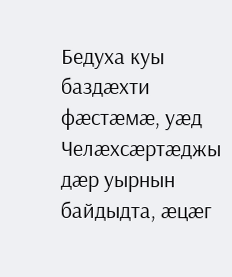Бедуха куы баздæхти фæстæмæ, уæд Челæхсæртæджы дæр уырнын
байдыдта, æцæг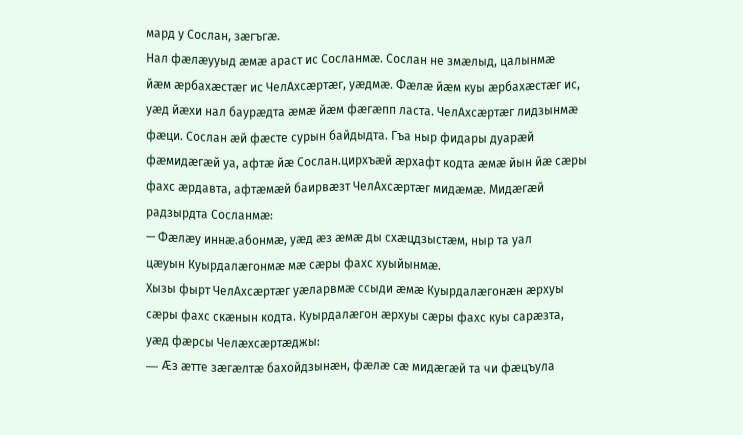мард у Сослан, зæгъгæ.
Нал фæлæууыд æмæ араст ис Сосланмæ. Сослан не змæлыд, цалынмæ
йæм æрбахæстæг ис ЧелАхсæртæг, уæдмæ. Фæлæ йæм куы æрбахæстæг ис,
уæд йæхи нал баурæдта æмæ йæм фæгæпп ласта. ЧелАхсæртæг лидзынмæ
фæци. Сослан æй фæсте сурын байдыдта. Гъа ныр фидары дуарæй
фæмидæгæй уа, афтæ йæ Сослан.цирхъæй æрхафт кодта æмæ йын йæ сæры
фахс æрдавта, афтæмæй баирвæзт ЧелАхсæртæг мидæмæ. Мидæгæй
радзырдта Сосланмæ:
— Фæлæу иннæ.абонмæ, уæд æз æмæ ды схæцдзыстæм, ныр та уал
цæуын Куырдалæгонмæ мæ сæры фахс хуыйынмæ.
Хызы фырт ЧелАхсæртæг уæларвмæ ссыди æмæ Куырдалæгонæн æрхуы
сæры фахс скæнын кодта. Куырдалæгон æрхуы сæры фахс куы сарæзта,
уæд фæрсы Челæхсæртæджы:
— Æз æтте зæгæлтæ бахойдзынæн, фæлæ сæ мидæгæй та чи фæцъула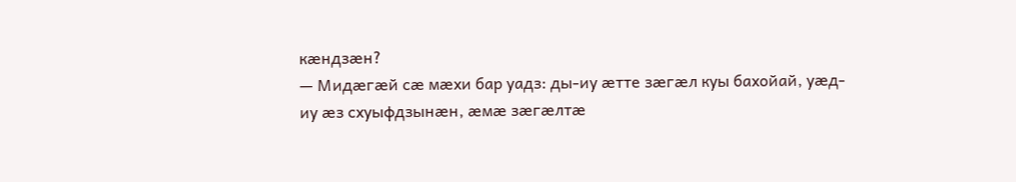кæндзæн?
— Мидæгæй сæ мæхи бар уадз: ды-иу æтте зæгæл куы бахойай, уæд-
иу æз схуыфдзынæн, æмæ зæгæлтæ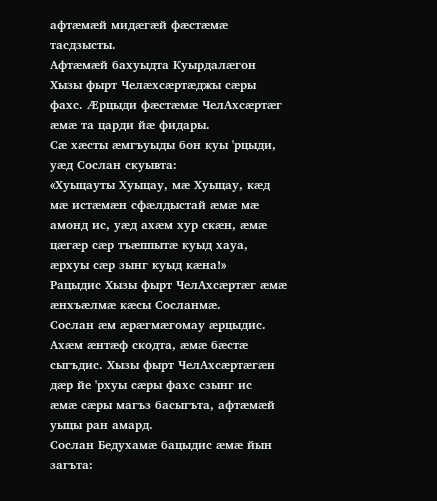афтæмæй мидæгæй фæстæмæ тасдзысты.
Афтæмæй бахуыдта Куырдалæгон Хызы фырт Челæхсæртæджы сæры
фахс. Æрцыди фæстæмæ ЧелАхсæртæг æмæ та царди йæ фидары.
Сæ хæсты æмгъуыды бон куы 'рцыди, уæд Сослан скуывта:
«Хуыцауты Хуыцау, мæ Хуыцау, кæд мæ истæмæн сфæлдыстай æмæ мæ
амонд ис, уæд ахæм хур скæн, æмæ цæгæр сæр тъæппытæ куыд хауа,
æрхуы сæр зынг куыд кæна!»
Рацыдис Хызы фырт ЧелАхсæртæг æмæ æнхъæлмæ кæсы Сосланмæ.
Сослан æм æрæгмæгомау æрцыдис. Ахæм æнтæф скодта, æмæ бæстæ
сыгъдис. Хызы фырт ЧелАхсæртæгæн дæр йе 'рхуы сæры фахс сзынг ис
æмæ сæры магъз басыгъта, афтæмæй уыцы ран амард.
Сослан Бедухамæ бацыдис æмæ йын загъта: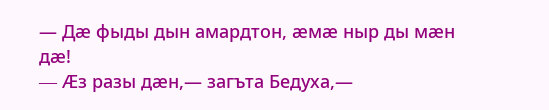— Дæ фыды дын амардтон, æмæ ныр ды мæн дæ!
— Æз разы дæн,— загъта Бедуха,—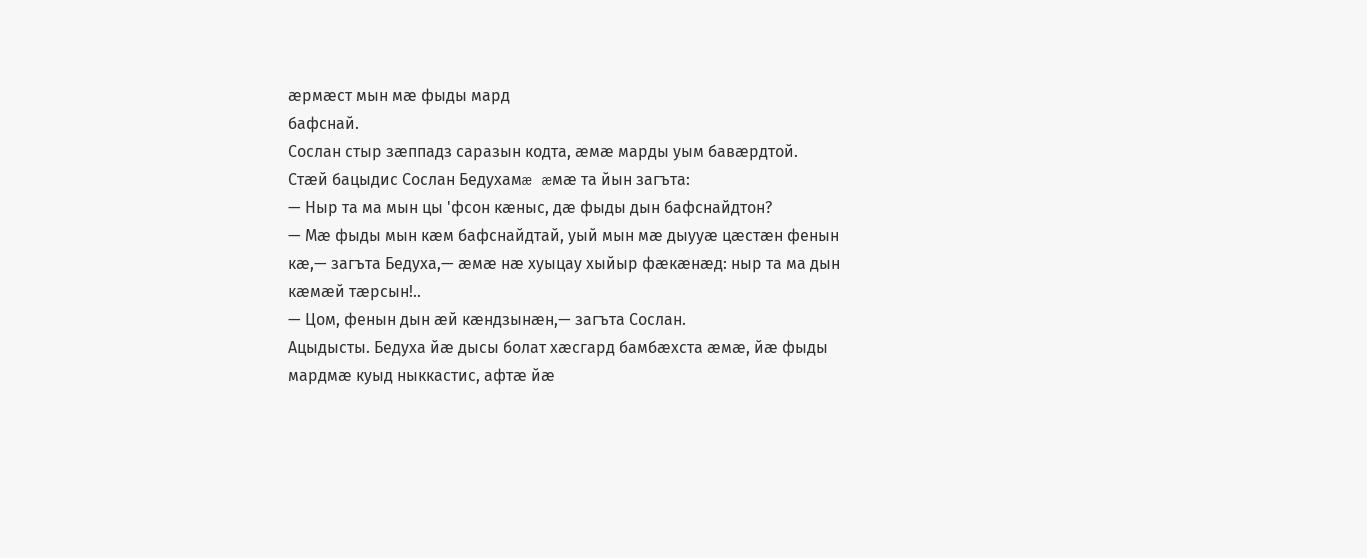æрмæст мын мæ фыды мард
бафснай.
Сослан стыр зæппадз саразын кодта, æмæ марды уым бавæрдтой.
Стæй бацыдис Сослан Бедухамæ æмæ та йын загъта:
— Ныр та ма мын цы 'фсон кæныс, дæ фыды дын бафснайдтон?
— Мæ фыды мын кæм бафснайдтай, уый мын мæ дыууæ цæстæн фенын
кæ,— загъта Бедуха,— æмæ нæ хуыцау хыйыр фæкæнæд: ныр та ма дын
кæмæй тæрсын!..
— Цом, фенын дын æй кæндзынæн,— загъта Сослан.
Ацыдысты. Бедуха йæ дысы болат хæсгард бамбæхста æмæ, йæ фыды
мардмæ куыд ныккастис, афтæ йæ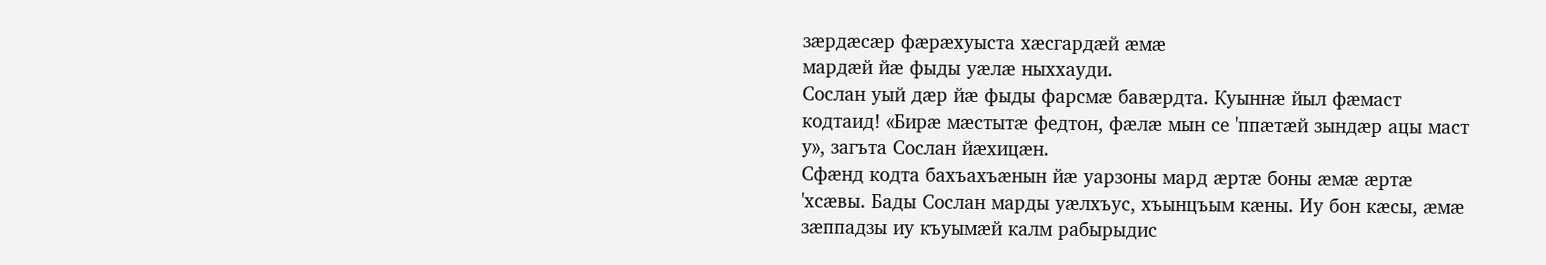зæрдæсæр фæрæхуыста хæсгардæй æмæ
мардæй йæ фыды уæлæ ныххауди.
Сослан уый дæр йæ фыды фарсмæ бавæрдта. Куыннæ йыл фæмаст
кодтаид! «Бирæ мæстытæ федтон, фæлæ мын се 'ппæтæй зындæр ацы маст
у», загъта Сослан йæхицæн.
Сфæнд кодта бахъахъæнын йæ уарзоны мард æртæ боны æмæ æртæ
'хсæвы. Бады Сослан марды уæлхъус, хъынцъым кæны. Иу бон кæсы, æмæ
зæппадзы иу къуымæй калм рабырыдис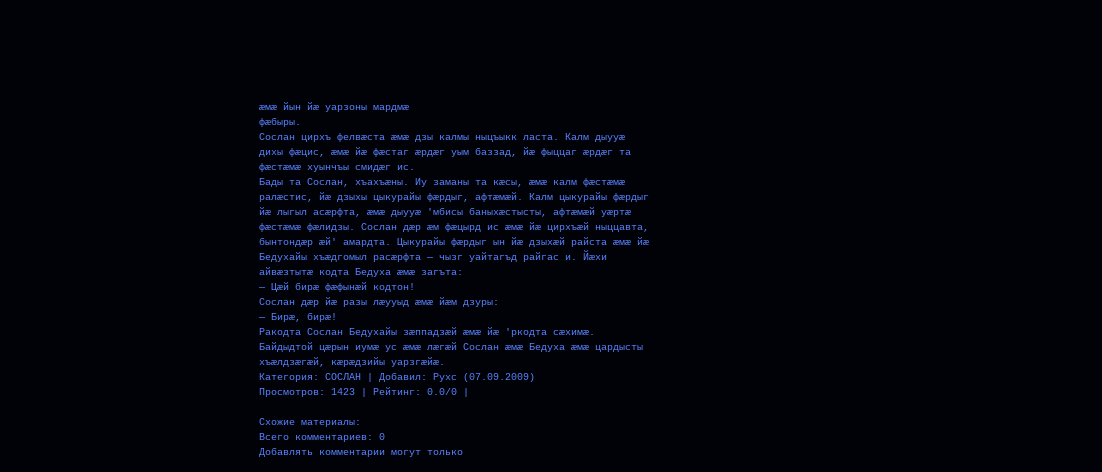æмæ йын йæ уарзоны мардмæ
фæбыры.
Сослан цирхъ фелвæста æмæ дзы калмы ныцъыкк ласта. Калм дыууæ
дихы фæцис, æмæ йæ фæстаг æрдæг уым баззад, йæ фыццаг æрдæг та
фæстæмæ хуынчъы смидæг ис.
Бады та Сослан, хъахъæны. Иу заманы та кæсы, æмæ калм фæстæмæ
ралæстис, йæ дзыхы цыкурайы фæрдыг, афтæмæй. Калм цыкурайы фæрдыг
йæ лыгыл асæрфта, æмæ дыууæ 'мбисы баныхæстысты, афтæмæй уæртæ
фæстæмæ фæлидзы. Сослан дæр æм фæцырд ис æмæ йæ цирхъæй ныццавта,
бынтондæр æй' амардта. Цыкурайы фæрдыг ын йæ дзыхæй райста æмæ йæ
Бедухайы хъæдгомыл расæрфта — чызг уайтагъд райгас и. Йæхи
айвæзтытæ кодта Бедуха æмæ загъта:
— Цæй бирæ фæфынæй кодтон!
Сослан дæр йæ разы лæууыд æмæ йæм дзуры:
— Бирæ, бирæ!
Ракодта Сослан Бедухайы зæппадзæй æмæ йæ 'ркодта сæхимæ.
Байдыдтой цæрын иумæ ус æмæ лæгæй Сослан æмæ Бедуха æмæ цардысты
хъæлдзæгæй, кæрæдзийы уарзгæйæ.
Категория: СОСЛАН | Добавил: Рухс (07.09.2009)
Просмотров: 1423 | Рейтинг: 0.0/0 |

Схожие материалы:
Всего комментариев: 0
Добавлять комментарии могут только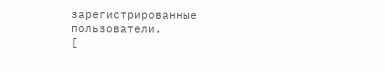зарегистрированные пользователи.
[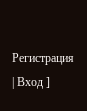Регистрация | Вход ]